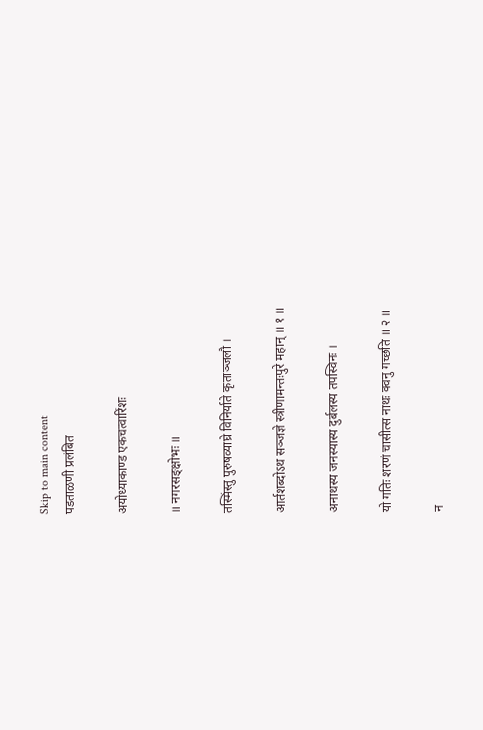Skip to main content
पडताळणी प्रलंबित

अयोध्याकाण्ड एकचत्वारिंशः

॥ नगरसङ्क्षोभः ॥

तस्मिंस्तु पुरुषव्याघ्रे विनिर्याते कृताञ्जलौ ।

आर्तशब्दोऽथ सञ्जज्ञे स्त्रीणामन्तःपुरे महान् ॥ १ ॥

अनाथस्य जनस्यास्य दुर्बलस्य तपस्विनः ।

यो गतिः शरणं चासीत्स नाथः क्वनु गच्छति ॥ २ ॥

न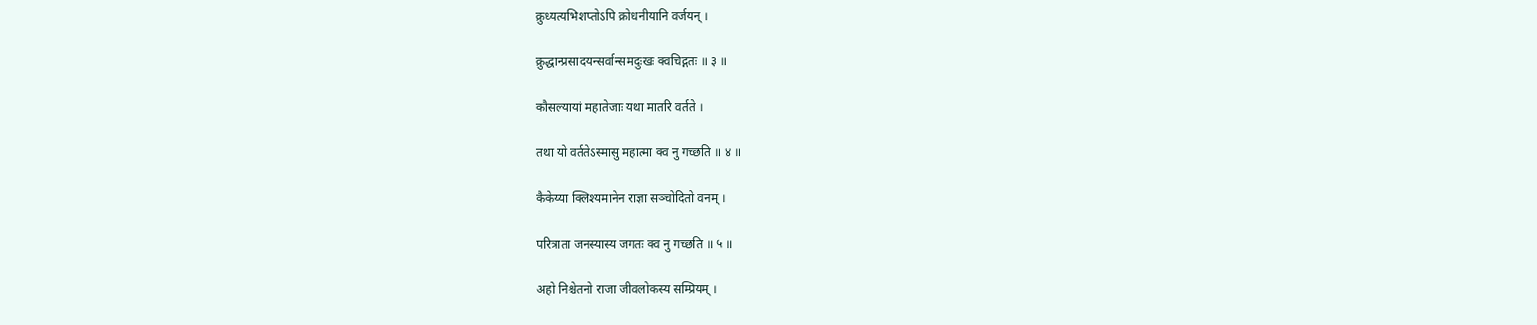क्रुध्यत्यभिशप्तोऽपि क्रोधनीयानि वर्जयन् ।

क्रुद्धान्प्रसादयन्सर्वान्समदुःखः क्वचिद्गतः ॥ ३ ॥

कौसल्यायां महातेजाः यथा मातरि वर्तते ।

तथा यो वर्ततेऽस्मासु महात्मा क्व नु गच्छति ॥ ४ ॥

कैकेय्या क्लिश्यमानेन राज्ञा सञ्चोदितो वनम् ।

परित्राता जनस्यास्य जगतः क्व नु गच्छति ॥ ५ ॥

अहो निश्चेतनो राजा जीवलोकस्य सम्प्रियम् ।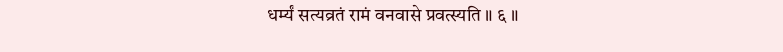धर्म्यं सत्यव्रतं रामं वनवासे प्रवत्स्यति ॥ ६ ॥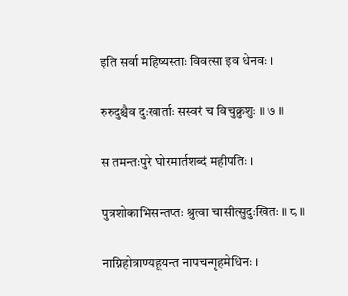इति सर्वा महिष्यस्ताः विवत्सा इव धेनवः ।

रुरुदुश्चैव दुःखार्ताः सस्वरं च विचुक्रुशुः ॥ ७ ॥

स तमन्तःपुरे घोरमार्तशब्दं महीपतिः ।

पुत्रशोकाभिसन्तप्तः श्रुत्वा चासीत्सुदुःखितः ॥ ८ ॥

नाग्निहोत्राण्यहूयन्त नापचन्गृहमेधिनः ।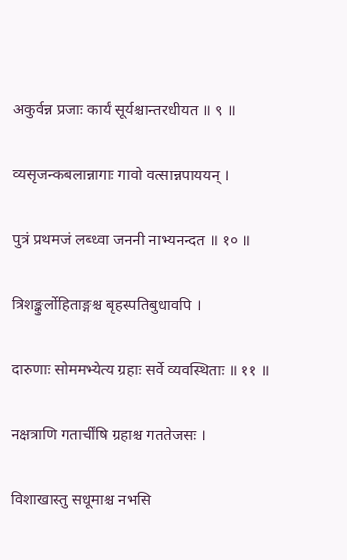अकुर्वन्न प्रजाः कार्यं सूर्यश्चान्तरधीयत ॥ ९ ॥

व्यसृजन्कबलान्नागाः गावो वत्सान्नपाययन् ।

पुत्रं प्रथमजं लब्ध्वा जननी नाभ्यनन्दत ॥ १० ॥

त्रिशङ्कुर्लोहिताङ्गश्च बृहस्पतिबुधावपि ।

दारुणाः सोममभ्येत्य ग्रहाः सर्वे व्यवस्थिताः ॥ ११ ॥

नक्षत्राणि गतार्चींषि ग्रहाश्च गततेजसः ।

विशाखास्तु सधूमाश्च नभसि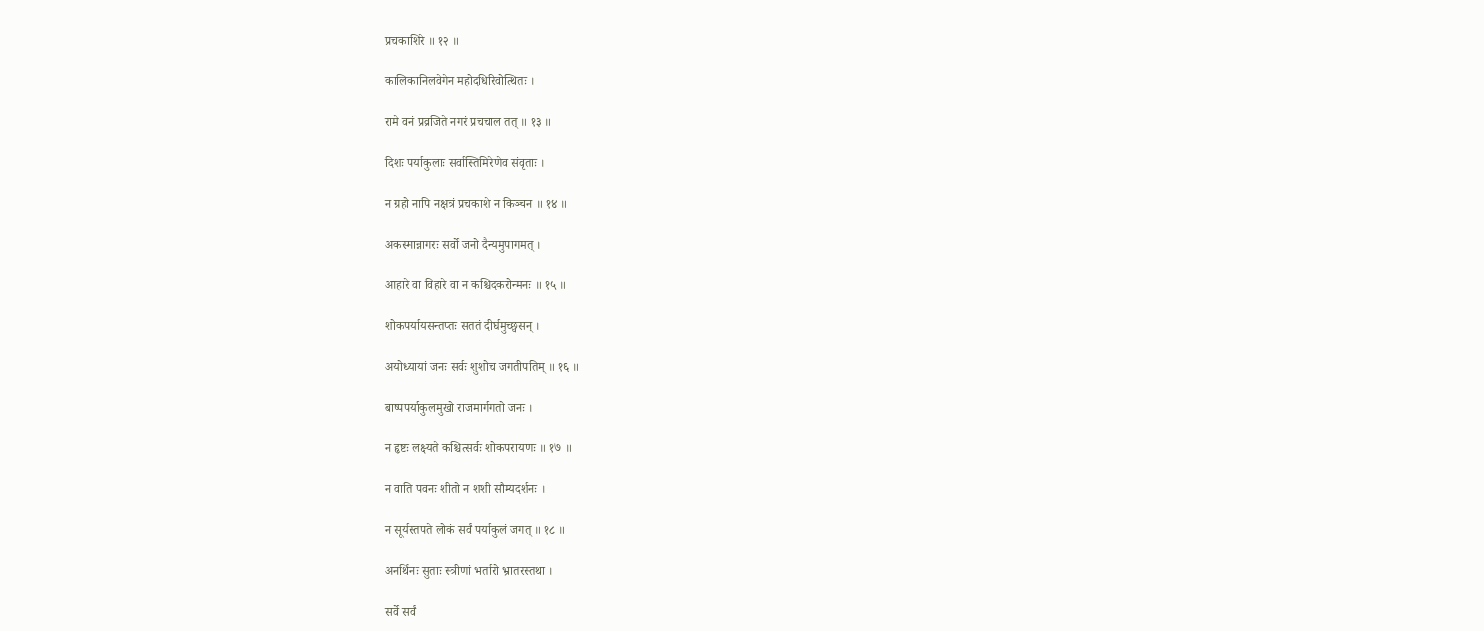प्रचकाशिरे ॥ १२ ॥

कालिकानिलवेगेन महोदधिरिवोत्थितः ।

रामे वनं प्रव्रजिते नगरं प्रचचाल तत् ॥ १३ ॥

दिशः पर्याकुलाः सर्वास्तिमिरेणेव संवृताः ।

न ग्रहो नापि नक्षत्रं प्रचकाशे न किञ्चन ॥ १४ ॥

अकस्मान्नागरः सर्वो जनो दैन्यमुपागमत् ।

आहारे वा विहारे वा न कश्चिदकरोन्मनः ॥ १५ ॥

शोकपर्यायसन्तप्तः सततं दीर्घमुच्छ्वसन् ।

अयोध्यायां जनः सर्वः शुशोच जगतीपतिम् ॥ १६ ॥

बाष्पपर्याकुलमुखो राजमार्गगतो जनः ।

न हृष्टः लक्ष्यते कश्चित्सर्वः शोकपरायणः ॥ १७ ॥

न वाति पवनः शीतो न शशी सौम्यदर्शनः ।

न सूर्यस्तपते लोकं सर्वं पर्याकुलं जगत् ॥ १८ ॥

अनर्थिनः सुताः स्त्रीणां भर्तारो भ्रातरस्तथा ।

सर्वे सर्वं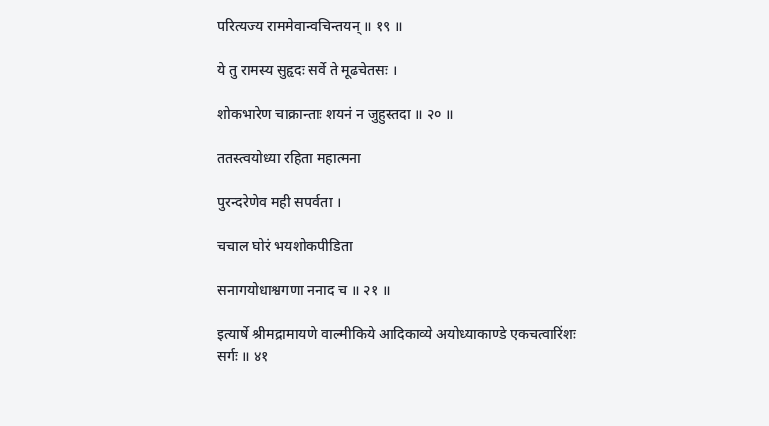परित्यज्य राममेवान्वचिन्तयन् ॥ १९ ॥

ये तु रामस्य सुहृदः सर्वे ते मूढचेतसः ।

शोकभारेण चाक्रान्ताः शयनं न जुहुस्तदा ॥ २० ॥

ततस्त्वयोध्या रहिता महात्मना

पुरन्दरेणेव मही सपर्वता ।

चचाल घोरं भयशोकपीडिता

सनागयोधाश्वगणा ननाद च ॥ २१ ॥

इत्यार्षे श्रीमद्रामायणे वाल्मीकिये आदिकाव्ये अयोध्याकाण्डे एकचत्वारिंशः सर्गः ॥ ४१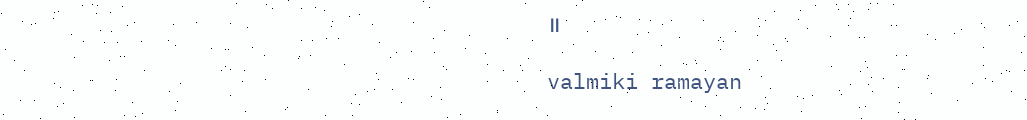॥

valmiki ramayan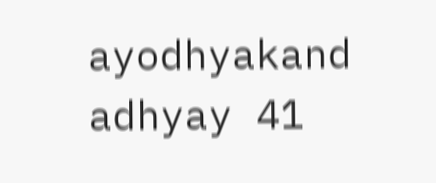ayodhyakand adhyay 41